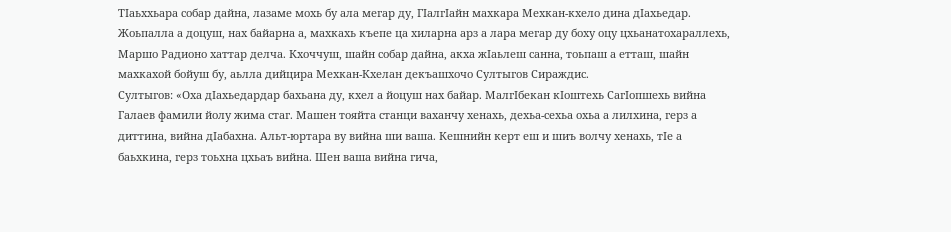ТIаьххьара собар дайна, лазаме мохь бу ала мегар ду, ГIалгIайн махкара Мехкан-кхело дина дIахьедар. Жоьпалла а доцуш, нах байарна а, махкахь къепе ца хиларна арз а лара мегар ду боху оцу цхьанатохараллехь, Маршо Радионо хаттар делча. Кхоччуш, шайн собар дайна, акха жIаьлеш санна, тоьпаш а етташ, шайн махкахой бойуш бу, аьлла дийцира Мехкан-Кхелан декъашхочо Султыгов Сираждис.
Султыгов: «Оха дIахьедардар бахьана ду, кхел а йоцуш нах байар. МалгIбекан кIоштехь CагIопшехь вийна Галаев фамили йолу жима стаг. Машен тояйта станци ваханчу хенахь, дехьа-сехьа охьа а лилхина, герз а диттина, вийна дIабахна. Альт-юртара ву вийна ши ваша. Кешнийн керт еш и шиъ волчу хенахь, тIе а баьхкина, герз тоьхна цхьаъ вийна. Шен ваша вийна гича,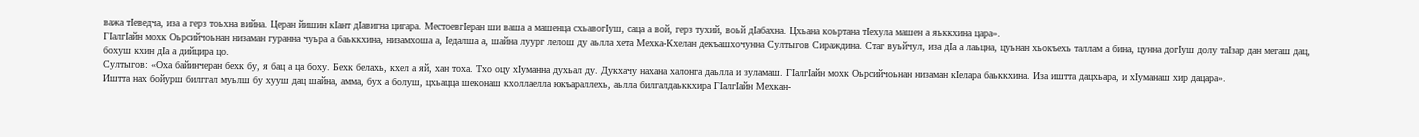важа тIеведча, иза а герз тоьхна вийна. Церан йишин кIант дIавигна цигара. МестоевгIеран ши ваша а машенца схьавогIуш, саца а вой, герз тухий, воьй дIабахна. Цхьана коьртана тIехула машен а яьккхина цара».
ГIалгIайн мохк Оьрсийчоьнан низаман гуранна чуьра а баьккхина, низамхоша а, Iедалша а, шайна луург лелош ду аьлла хета Мехка-Кхелан декъашхочунна Султыгов Сираждина. Стаг вуьйчул, иза дIа а лаьцна, цуьнан хьокъехь таллам а бина, цунна догIуш долу таIзар дан мегаш дац, бохуш кхин дIа а дийцира цо.
Султыгов: «Оха байинчеран бехк бу, я бац а ца боху. Бехк белахь, кхел а яй, хан тоха. Тхо оцу хIуманна духьал ду. Дукхачу нахана халонга даьлла и зуламаш. ГIалгIайн мохк Оьрсийчоьнан низаман кIелара баьккхина. Иза иштта дацхьара, и хIуманаш хир дацара».
Иштта нах бойурш билггал муьлш бу хууш дац шайна, амма, бух а болуш, цхьацца шеконаш кхоллаелла юкъараллехь, аьлла билгалдаьккхира ГIалгIайн Мехкан-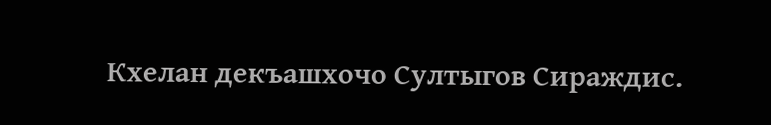Кхелан декъашхочо Султыгов Сираждис.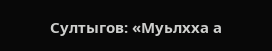Султыгов: «Муьлхха а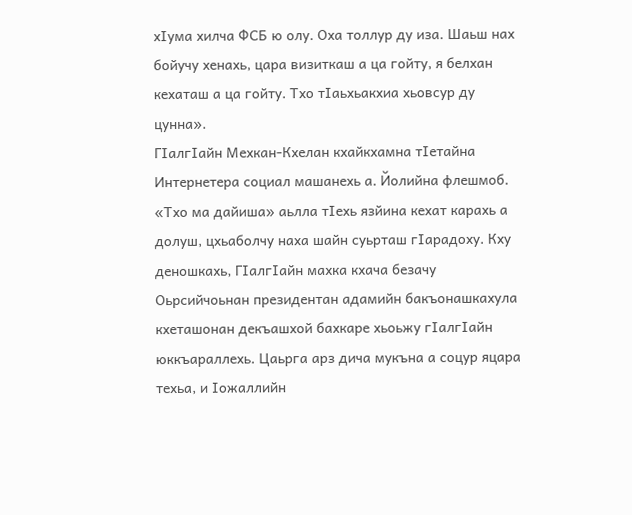хIума хилча ФСБ ю олу. Оха толлур ду иза. Шаьш нах бойучу хенахь, цара визиткаш а ца гойту, я белхан кехаташ а ца гойту. Тхо тIаьхьакхиа хьовсур ду цунна».
ГIалгIайн Мехкан-Кхелан кхайкхамна тIетайна Интернетера социал машанехь а. Йолийна флешмоб. «Тхо ма дайиша» аьлла тIехь язйина кехат карахь а долуш, цхьаболчу наха шайн суьрташ гIарадоху. Кху деношкахь, ГIалгIайн махка кхача безачу Оьрсийчоьнан президентан адамийн бакъонашкахула кхеташонан декъашхой бахкаре хьоьжу гIалгIайн юккъараллехь. Цаьрга арз дича мукъна а соцур яцара техьа, и Iожаллийн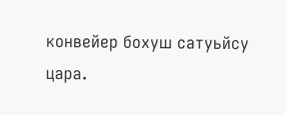конвейер бохуш сатуьйсу цара.